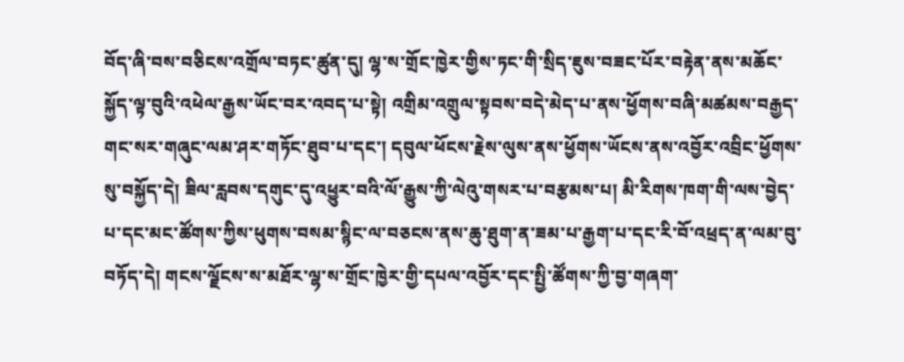བོད་ཞི་བས་བཅིངས་འགྲོལ་བཏང་ཚུན་དུ། ལྷ་ས་གྲོང་ཁྱེར་གྱིས་ཏང་གི་སྲིད་ཇུས་བཟང་པོར་བརྟེན་ནས་མཆོང་སྐྱོད་ལྟ་བུའི་འཕེལ་རྒྱས་ཡོང་བར་འབད་པ་སྟེ། འགྲིམ་འགྲུལ་སྟབས་བདེ་མེད་པ་ནས་ཕྱོགས་བཞི་མཚམས་བརྒྱད་གང་སར་གཞུང་ལམ་ཤར་གཏོང་ཐུབ་པ་དང་། དབུལ་ཕོངས་རྗེས་ལུས་ནས་ཕྱོགས་ཡོངས་ནས་འབྱོར་འབྲིང་ཕྱོགས་སུ་བསྐྱོད་དེ། ཟིལ་རླབས་དགུང་དུ་འཕྱུར་བའི་ལོ་རྒྱུས་ཀྱི་ལེའུ་གསར་པ་བརྩམས་པ། མི་རིགས་ཁག་གི་ལས་བྱེད་པ་དང་མང་ཚོགས་ཀྱིས་ཕུགས་བསམ་སྙིང་ལ་བཅངས་ནས་ཆུ་ཐུག་ན་ཟམ་པ་རྒྱག་པ་དང་རི་བོ་འཕྲད་ན་ལམ་བུ་བཏོད་དེ། གངས་ལྗོངས་ས་མཐོར་ལྷ་ས་གྲོང་ཁྱེར་གྱི་དཔལ་འབྱོར་དང་སྤྱི་ཚོགས་ཀྱི་བྱ་གཞག་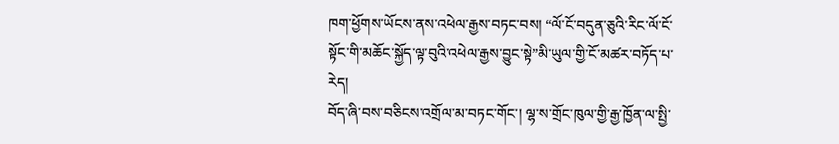ཁག་ཕྱོགས་ཡོངས་ནས་འཕེལ་རྒྱས་བཏང་བས། “ལོ་ངོ་བདུན་ཅུའི་རིང་ལོ་ངོ་སྟོང་གི་མཆོང་སྐྱོད་ལྟ་བུའི་འཕེལ་རྒྱས་བྱུང་སྟེ”མི་ཡུལ་གྱི་ངོ་མཚར་བཏོད་པ་རེད།
བོད་ཞི་བས་བཅིངས་འགྲོལ་མ་བཏང་གོང་། ལྷ་ས་གྲོང་ཁུལ་གྱི་རྒྱ་ཁྱོན་ལ་སྤྱི་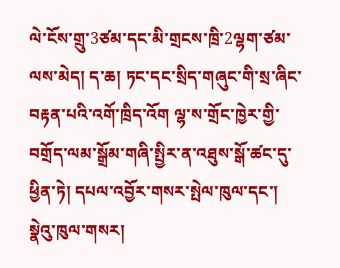ལེ་ངོས་གྲུ་3ཙམ་དང་མི་གྲངས་ཁྲི་2ལྷག་ཙམ་ལས་མེད། ད་ཆ། ཏང་དང་སྲིད་གཞུང་གི་སྲ་ཞིང་བརྟན་པའི་འགོ་ཁྲིད་འོག ལྷ་ས་གྲོང་ཁྱེར་གྱི་བགྲོད་ལམ་སྒྲོམ་གཞི་སྤྱིར་ན་འཐུས་སྒོ་ཚང་དུ་ཕྱིན་ཏེ། དཔལ་འབྱོར་གསར་སྤེལ་ཁུལ་དང་། སྣེའུ་ཁུལ་གསར།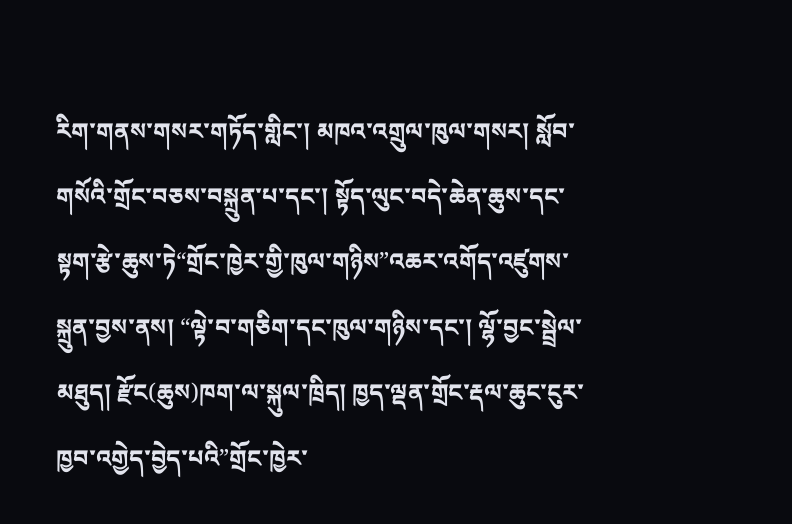རིག་གནས་གསར་གཏོད་གླིང་། མཁའ་འགྲུལ་ཁུལ་གསར། སློབ་གསོའི་གྲོང་བཅས་བསྐྲུན་པ་དང་། སྟོད་ལུང་བདེ་ཆེན་ཆུས་དང་སྟག་རྩེ་ཆུས་ཏེ“གྲོང་ཁྱེར་གྱི་ཁུལ་གཉིས”འཆར་འགོད་འཛུགས་སྐྲུན་བྱས་ནས། “ལྟེ་བ་གཅིག་དང་ཁུལ་གཉིས་དང་། ལྷོ་བྱང་སྦྲེལ་མཐུད། རྫོང(ཆུས)ཁག་ལ་སྐུལ་ཁྲིད། ཁྱད་ལྡན་གྲོང་རྡལ་ཆུང་ངུར་ཁྱབ་འགྱེད་བྱེད་པའི”གྲོང་ཁྱེར་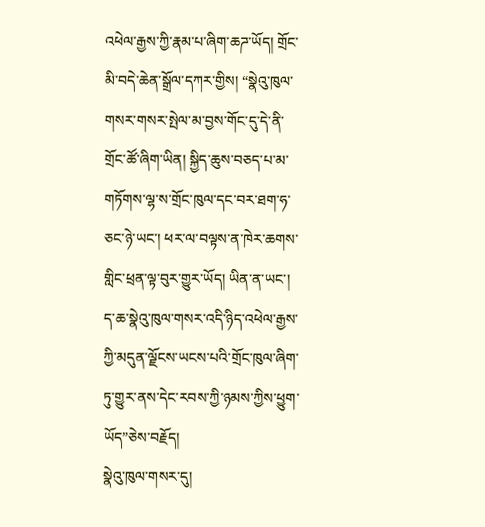འཕེལ་རྒྱས་ཀྱི་རྣམ་པ་ཞིག་ཆཌ་ཡོད། གྲོང་མི་བདེ་ཆེན་སྒྲོལ་དཀར་གྱིས། “སྣེའུ་ཁུལ་གསར་གསར་སྤེལ་མ་བྱས་གོང་དུ་དེ་ནི་གྲོང་ཚོ་ཞིག་ཡིན། སྐྱིད་ཆུས་བཅད་པ་མ་གཏོགས་ལྷ་ས་གྲོང་ཁུལ་དང་བར་ཐག་ཧ་ཅང་ཉེ་ཡང་། ཕར་ལ་བལྟས་ན་ཁེར་ཆགས་གླིང་ཕྲན་ལྟ་བུར་གྱུར་ཡོད། ཡིན་ན་ཡང་། ད་ཆ་སྣེའུ་ཁུལ་གསར་འདི་ཉིད་འཕེལ་རྒྱས་ཀྱི་མདུན་ལྗོངས་ཡངས་པའི་གྲོང་ཁུལ་ཞིག་ཏུ་གྱུར་ནས་དེང་རབས་ཀྱི་ཉམས་ཀྱིས་ཕྱུག་ཡོད”ཅེས་བརྗོད།
སྣེའུ་ཁུལ་གསར་དུ།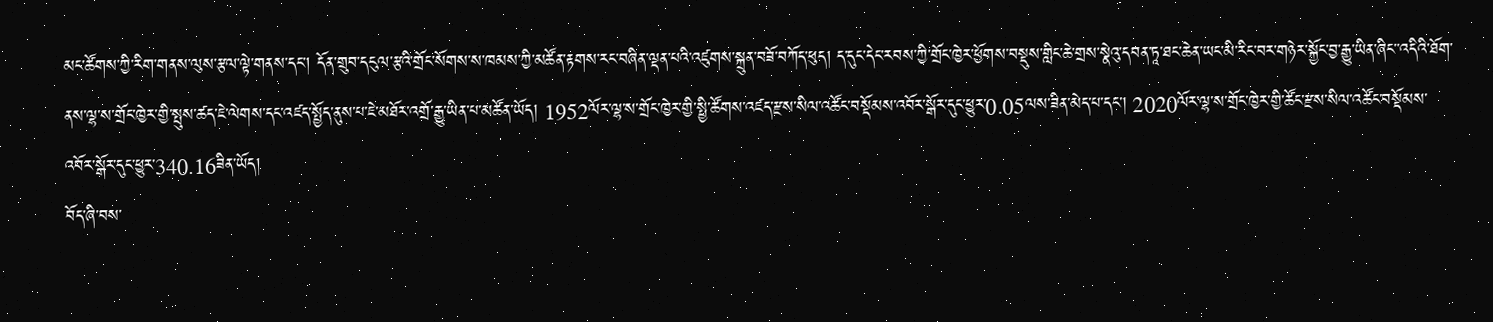མང་ཚོགས་ཀྱི་རིག་གནས་ལུས་རྩལ་ལྟེ་གནས་དང་། དོན་གྲུབ་དངུལ་རྩའི་གྲོང་སོགས་ས་ཁམས་ཀྱི་མཚོན་རྟགས་རང་བཞིན་ལྡན་པའི་འཛུགས་སྐྲུན་བཟོ་བཀོད་ཕུད། ད་དུང་དེང་རབས་ཀྱི་གྲོང་ཁྱེར་ཕྱོགས་བསྡུས་གླིང་ཆེ་གྲས་སྣེའུ་དབན་ཏཱ་ཐང་ཆེན་ཡང་མི་རིང་བར་གཉེར་སྐྱོང་བྱ་རྒྱུ་ཡིན་ཞིང་་འདིའི་ཐོག་ནས་ལྷ་ས་གྲོང་ཁྱེར་གྱི་སྤུས་ཚད་ཇེ་ལེགས་དང་འཛད་སྤྱོད་ནུས་པ་ཇེ་མཐོར་འགྲོ་རྒྱུ་ཡིན་པ་མཚོན་ཡོད། 1952ལོར་ལྷ་ས་གྲོང་ཁྱེར་གྱི་སྤྱི་ཚོགས་འཛད་རྫས་སིལ་འཚོང་བསྡོམས་འབོར་སྒོར་དུང་ཕྱུར་0.05ལས་ཟིན་མེད་པ་དང་། 2020ལོར་ལྷ་ས་གྲོང་ཁྱེར་གྱི་ཚོང་རྫས་སིལ་འཚོང་བསྡོམས་འབོར་སྒོར་དུང་ཕྱུར་340.16ཟིན་ཡོད།
བོད་ཞི་བས་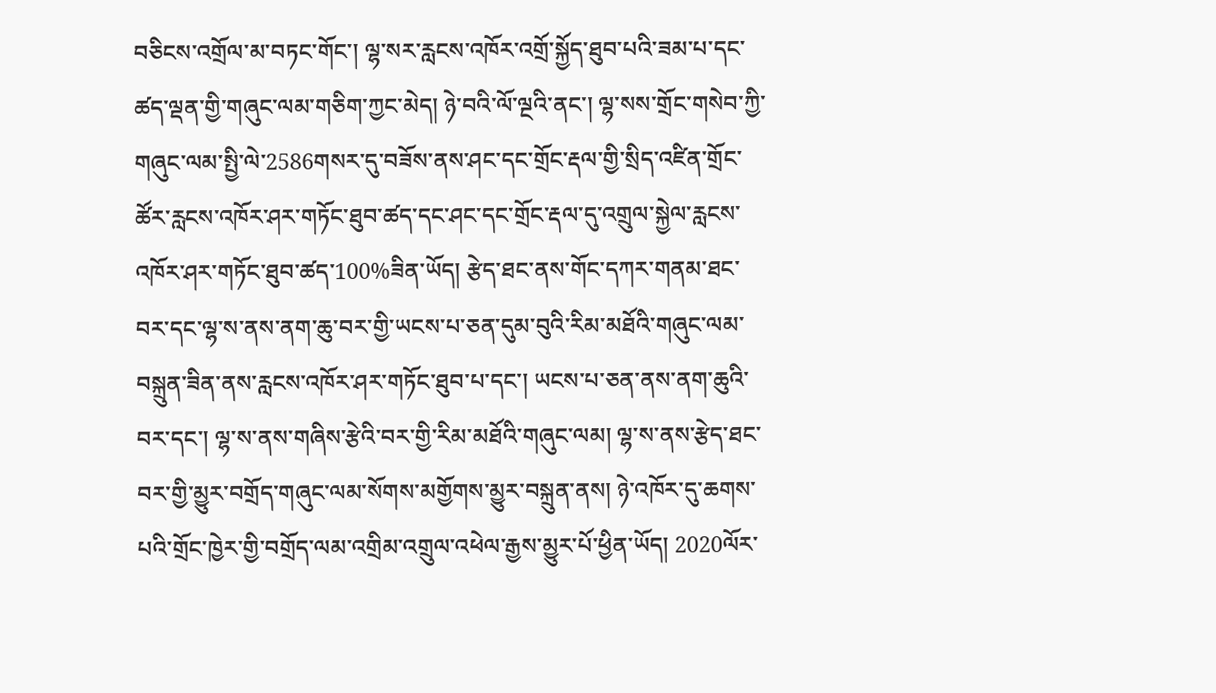བཅིངས་འགྲོལ་མ་བཏང་གོང་། ལྷ་སར་རླངས་འཁོར་འགྲོ་སྐྱོད་ཐུབ་པའི་ཟམ་པ་དང་ཚད་ལྡན་གྱི་གཞུང་ལམ་གཅིག་ཀྱང་མེད། ཉེ་བའི་ལོ་ལྔའི་ནང་། ལྷ་སས་གྲོང་གསེབ་ཀྱི་གཞུང་ལམ་སྤྱི་ལེ་2586གསར་དུ་བཟོས་ནས་ཤང་དང་གྲོང་རྡལ་གྱི་སྲིད་འཛིན་གྲོང་ཚོར་རླངས་འཁོར་ཤར་གཏོང་ཐུབ་ཚད་དང་ཤང་དང་གྲོང་རྡལ་དུ་འགྲུལ་སྐྱེལ་རླངས་འཁོར་ཤར་གཏོང་ཐུབ་ཚད་100%ཟིན་ཡོད། རྩེད་ཐང་ནས་གོང་དཀར་གནམ་ཐང་བར་དང་ལྷ་ས་ནས་ནག་ཆུ་བར་གྱི་ཡངས་པ་ཅན་དུམ་བུའི་རིམ་མཐོའི་གཞུང་ལམ་བསྐྲུན་ཟིན་ནས་རླངས་འཁོར་ཤར་གཏོང་ཐུབ་པ་དང་། ཡངས་པ་ཅན་ནས་ནག་ཆུའི་བར་དང་། ལྷ་ས་ནས་གཞིས་རྩེའི་བར་གྱི་རིམ་མཐོའི་གཞུང་ལམ། ལྷ་ས་ནས་རྩེད་ཐང་བར་གྱི་མྱུར་བགྲོད་གཞུང་ལམ་སོགས་མགྱོགས་མྱུར་བསྐྲུན་ནས། ཉེ་འཁོར་དུ་ཆགས་པའི་གྲོང་ཁྱེར་གྱི་བགྲོད་ལམ་འགྲིམ་འགྲུལ་འཕེལ་རྒྱས་མྱུར་པོ་ཕྱིན་ཡོད། 2020ལོར་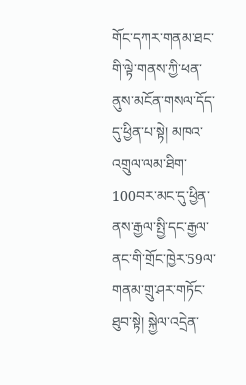གོང་དཀར་གནམ་ཐང་གི་ལྟེ་གནས་ཀྱི་ཕན་ནུས་མངོན་གསལ་དོད་དུ་ཕྱིན་པ་སྟེ། མཁའ་འགྲུལ་ལམ་ཐིག་100བར་མང་དུ་ཕྱིན་ནས་རྒྱལ་སྤྱི་དང་རྒྱལ་ནང་གི་གྲོང་ཁྱེར་59ལ་གནམ་གྲུ་ཤར་གཏོང་ཐུབ་སྟེ། སྐྱེལ་འདྲེན་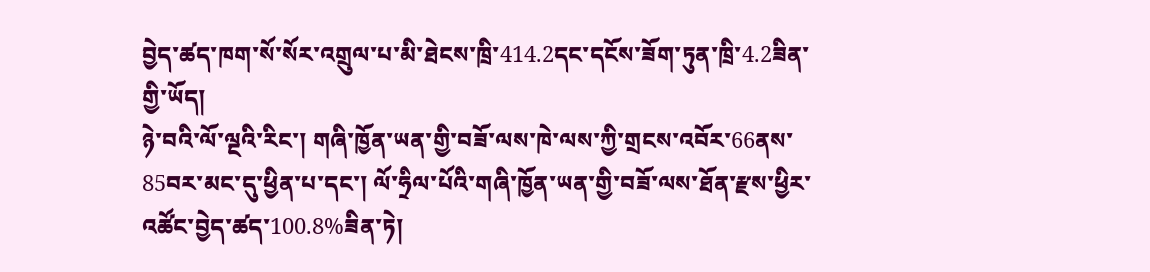བྱེད་ཚད་ཁག་སོ་སོར་འགྲུལ་པ་མི་ཐེངས་ཁྲི་414.2དང་དངོས་ཟོག་ཏུན་ཁྲི་4.2ཟིན་གྱི་ཡོད།
ཉེ་བའི་ལོ་ལྔའི་རིང་། གཞི་ཁྱོན་ཡན་གྱི་བཟོ་ལས་ཁེ་ལས་ཀྱི་གྲངས་འབོར་66ནས་85བར་མང་དུ་ཕྱིན་པ་དང་། ལོ་ཧྲིལ་པོའི་གཞི་ཁྱོན་ཡན་གྱི་བཟོ་ལས་ཐོན་རྫས་ཕྱིར་འཚོང་བྱེད་ཚད་100.8%ཟིན་ཏེ།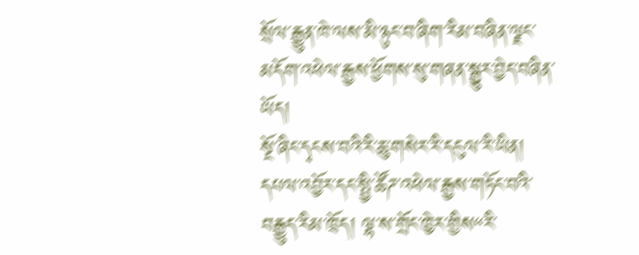སྲོལ་རྒྱུན་ཁེ་ལས་མི་ཉུང་བ་ཞིག་རིམ་བཞིན་ལྗང་མདོག་འཕེལ་རྒྱས་ཕྱོགས་སུ་གཞན་སྒྱུར་བྱེད་བཞིན་ཡོད།
སྔོ་ཞིང་དྭངས་བའི་རི་ཆུ་གསེར་རི་དངུལ་རི་ཡིན། དཔལ་འབྱོར་དང་སྤྱི་ཚོཌ་འཕེལ་རྒྱས་གཏོང་བའི་བརྒྱུད་རིམ་ཁྲོད། ལྷ་ས་གྲོང་ཁྱེར་གྱིས“རི་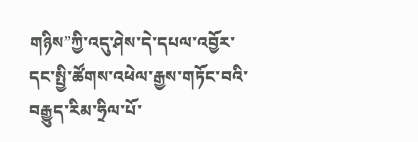གཉིས”ཀྱི་འདུ་ཤེས་དེ་དཔལ་འབྱོར་དང་སྤྱི་ཚོགས་འཕེལ་རྒྱས་གཏོང་བའི་བརྒྱུད་རིམ་ཧྲིལ་པོ་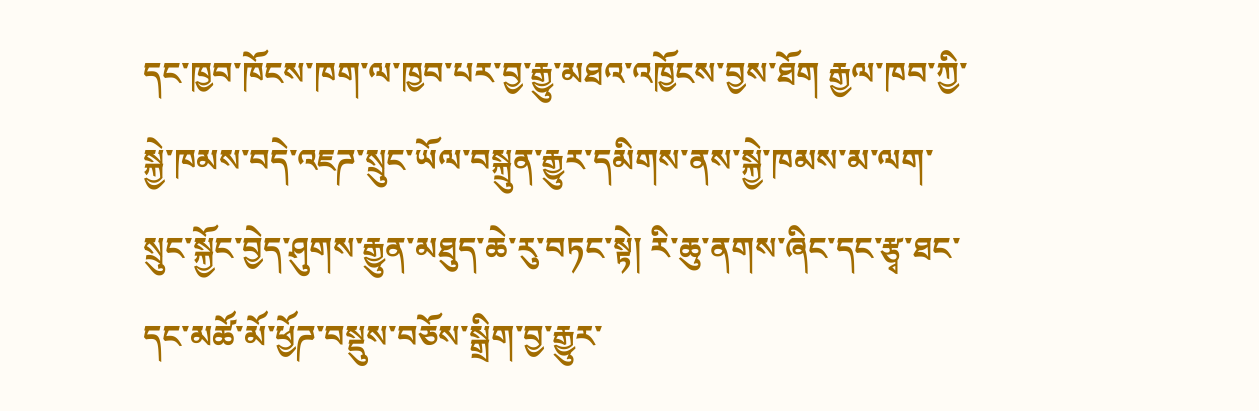དང་ཁྱབ་ཁོངས་ཁག་ལ་ཁྱབ་པར་བྱ་རྒྱུ་མཐའ་འཁྱོངས་བྱས་ཐོག རྒྱལ་ཁབ་ཀྱི་སྐྱེ་ཁམས་བདེ་འཇཌ་སྲུང་ཡོལ་བསྐྲུན་རྒྱུར་དམིགས་ནས་སྐྱེ་ཁམས་མ་ལག་སྲུང་སྐྱོང་བྱེད་ཤུགས་རྒྱུན་མཐུད་ཆེ་རུ་བཏང་སྟེ། རི་ཆུ་ནགས་ཞིང་དང་རྩྭ་ཐང་དང་མཚོ་མོ་ཕྱོཌ་བསྡུས་བཅོས་སྒྲིག་བྱ་རྒྱུར་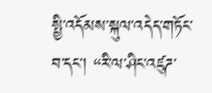སྤྱི་འདོམས་སྐུལ་འདེད་གཏོང་བ་དང་། “རི་ལ་ཤིང་འཛུཌ་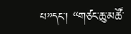པ”དང་། “གཙང་ཆུ་མཚོ་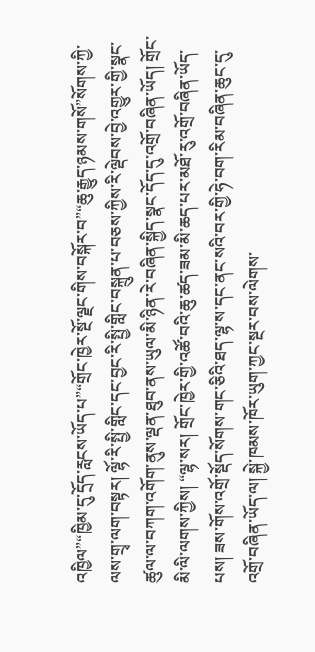འཁྱིལ”“ཁྱིམ་དུ་དྲོད་རླངས་ཡོད་པ”“གྲོང་ཁྱེར་སྔོ་ལྗང་གིས་བསྐོར་བ”“ཆུ་རྒྱུད་ཉམས་གསོ”སོགས་ཀྱི་ལས་གྲྭ་ལག་བསྟར། ལྷོ་རི་སྤྱི་གླིང་དང་བྱང་རི་སྤྱི་གླིང་བསྐྲུན་པ་བཅས་ཀྱིས་རི་ལྡེབས་བྱེ་འགྱུར་གྱི་སྣང་ཚུལ་ལ་བཀག་འགོག་ནུས་ལྡན་ཐུབ་ནས་ཡུལ་མི་ཉིན་རེ་བཞིན་སྐྱིད་སྣང་དོད་དུ་འགྲོ་བཞིན་ཡོད། གྲོང་མི་ལི་ལགས་ཀྱིས། “ལྷ་སར། གྲོང་ཁྱེར་གྱི་འཚོ་བའི་ཆུ་ཚད་ཟམ་མི་ཆད་པར་མཐོ་རུ་འགྲོ་བཞིན་ཡོད་པས། ཟས་གོས་འགྲོ་སྡོད་སོགས་གང་ཅིའི་ཐད་ལྷ་ས་དང་ནང་སའི་བར་གྱི་ཧེ་བག་རིམ་བཞིན་ཆུང་དུ་འགྲོ་བཞིན་ཡོད་ལ། སྐྱེ་ཁམས་ཁོར་ཡུག་ཀྱང་སྔར་བས་ལེགས་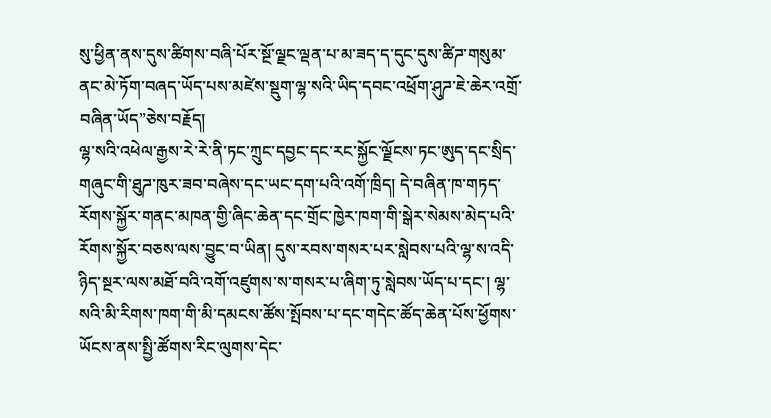སུ་ཕྱིན་ནས་དུས་ཚིགས་བཞི་པོར་སྔོ་ལྗང་ལྡན་པ་མ་ཟད་ད་དུང་དུས་ཚིཌ་གསུམ་ནང་མེ་ཏོག་བཞད་ཡོད་པས་མཛེས་སྡུག་ལྷ་སའི་ཡིད་དབང་འཕྲོག་ཤུཌ་ཇེ་ཆེར་འགྲོ་བཞིན་ཡོད”ཅེས་བརྗོད།
ལྷ་སའི་འཕེལ་རྒྱས་རེ་རེ་ནི་ཏང་ཀྲུང་དབྱང་དང་རང་སྐྱོང་ལྗོངས་ཏང་ཨུད་དང་སྲིད་གཞུང་གི་ཐུཌ་ཁུར་ཟབ་བཞེས་དང་ཡང་དག་པའི་འགོ་ཁྲིད། དེ་བཞིན་ཁ་གཏད་རོགས་སྐྱོར་གནང་མཁན་གྱི་ཞིང་ཆེན་དང་གྲོང་ཁྱེར་ཁག་གི་སྒེར་སེམས་མེད་པའི་རོགས་སྐྱོར་བཅས་ལས་བྱུང་བ་ཡིན། དུས་རབས་གསར་པར་སླེབས་པའི་ལྷ་ས་འདི་ཉིད་སྔར་ལས་མཐོ་བའི་འགོ་འཛུགས་ས་གསར་པ་ཞིག་ཏུ་སླེབས་ཡོད་པ་དང་། ལྷ་སའི་མི་རིགས་ཁག་གི་མི་དམངས་ཚོས་སྤོབས་པ་དང་གདེང་ཚོད་ཆེན་པོས་ཕྱོགས་ཡོངས་ནས་སྤྱི་ཚོགས་རིང་ལུགས་དེང་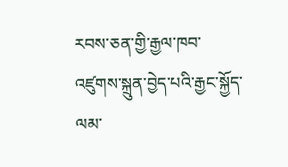རབས་ཅན་གྱི་རྒྱལ་ཁབ་འཛུགས་སྐྲུན་བྱེད་པའི་རྒྱང་སྐྱོད་ལམ་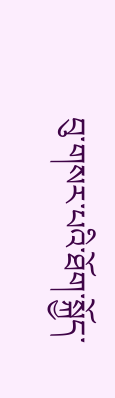བུ་གསར་པའི་ཐོག་སྐྱོད་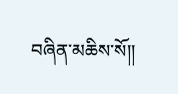བཞིན་མཆིས་སོ།།